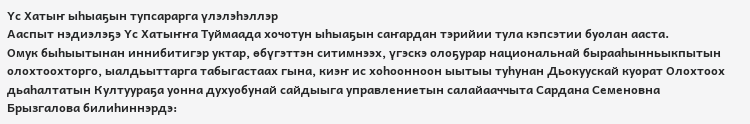Үс Хатыҥ ыһыаҕын тупсарарга үлэлэһэллэр
Ааспыт нэдиэлэҕэ Үс Хатыҥҥа Туймаада хочотун ыһыаҕын саҥардан тэрийии тула кэпсэтии буолан ааста.
Омук быһыытынан иннибитигэр уктар, өбүгэттэн ситимнээх, үгэскэ олоҕурар национальнай бырааһынньыкпытын олохтоохторго, ыалдьыттарга табыгастаах гына, киэҥ ис хоһоонноон ыытыы туһунан Дьокуускай куорат Олохтоох дьаһалтатын Култуураҕа уонна духуобунай сайдыыга управлениетын салайааччыта Сардана Семеновна Брызгалова билиһиннэрдэ: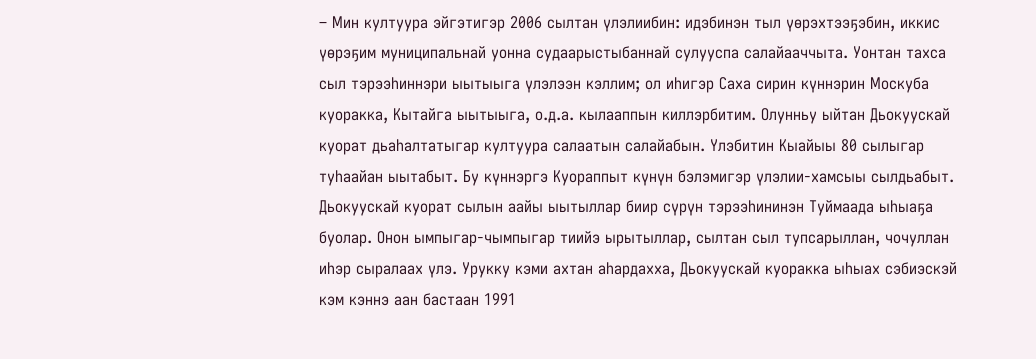– Мин култуура эйгэтигэр 2006 сылтан үлэлиибин: идэбинэн тыл үөрэхтээҕэбин, иккис үөрэҕим муниципальнай уонна судаарыстыбаннай сулууспа салайааччыта. Уонтан тахса сыл тэрээһиннэри ыытыыга үлэлээн кэллим; ол иһигэр Саха сирин күннэрин Москуба куоракка, Кытайга ыытыыга, о.д.а. кылааппын киллэрбитим. Олунньу ыйтан Дьокуускай куорат дьаһалтатыгар култуура салаатын салайабын. Үлэбитин Кыайыы 80 сылыгар туһаайан ыытабыт. Бу күннэргэ Куораппыт күнүн бэлэмигэр үлэлии-хамсыы сылдьабыт.
Дьокуускай куорат сылын аайы ыытыллар биир сүрүн тэрээһининэн Туймаада ыһыаҕа буолар. Онон ымпыгар-чымпыгар тиийэ ырытыллар, сылтан сыл тупсарыллан, чочуллан иһэр сыралаах үлэ. Урукку кэми ахтан аһардахха, Дьокуускай куоракка ыһыах сэбиэскэй кэм кэннэ аан бастаан 1991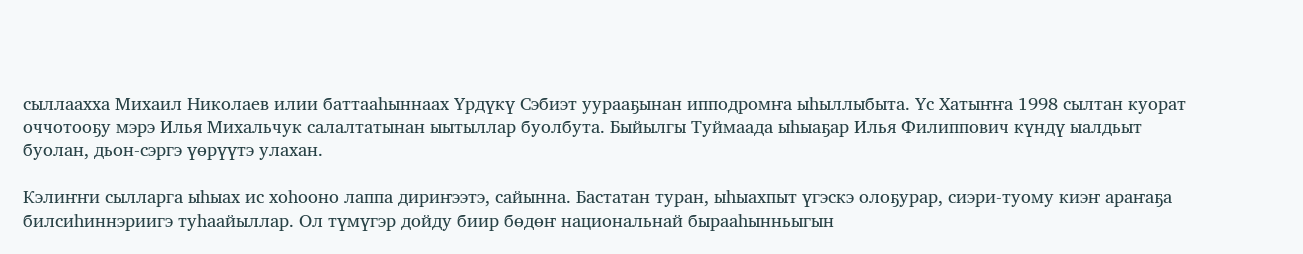сыллаахха Михаил Николаев илии баттааһыннаах Үрдүкү Сэбиэт уурааҕынан ипподромҥа ыһыллыбыта. Үс Хатыҥҥа 1998 сылтан куорат оччотооҕу мэрэ Илья Михальчук салалтатынан ыытыллар буолбута. Быйылгы Туймаада ыһыаҕар Илья Филиппович күндү ыалдьыт буолан, дьон-сэргэ үөрүүтэ улахан.

Кэлиҥҥи сылларга ыһыах ис хоһооно лаппа дириҥээтэ, сайынна. Бастатан туран, ыһыахпыт үгэскэ олоҕурар, сиэри-туому киэҥ араҥаҕа билсиһиннэриигэ туһаайыллар. Ол түмүгэр дойду биир бөдөҥ национальнай бырааһынньыгын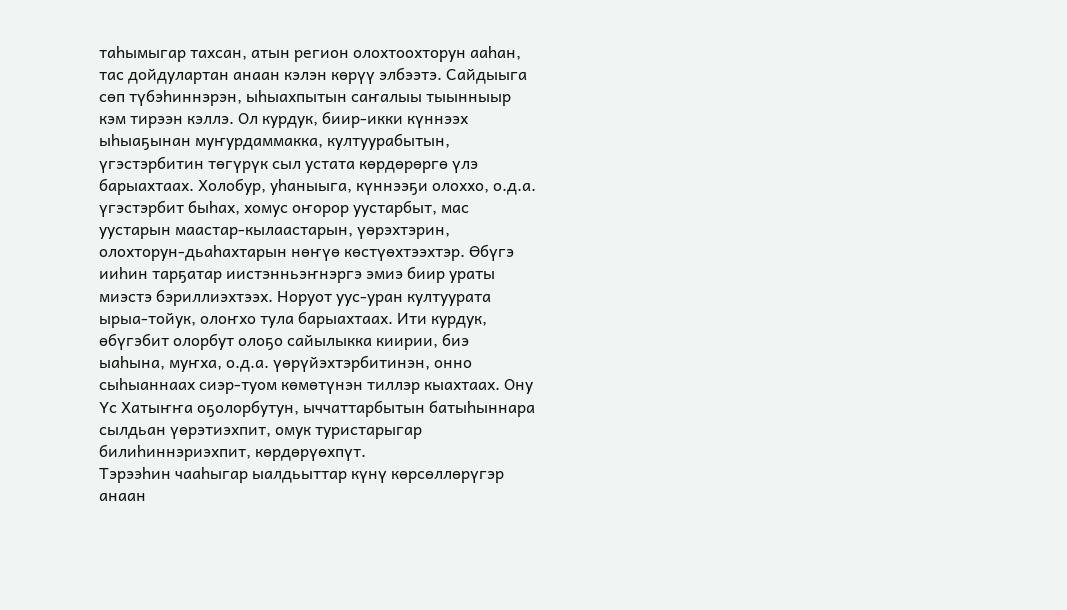таһымыгар тахсан, атын регион олохтоохторун ааһан, тас дойдулартан анаан кэлэн көрүү элбээтэ. Сайдыыга сөп түбэһиннэрэн, ыһыахпытын саҥалыы тыынныыр кэм тирээн кэллэ. Ол курдук, биир-икки күннээх ыһыаҕынан муҥурдаммакка, култуурабытын, үгэстэрбитин төгүрүк сыл устата көрдөрөргө үлэ барыахтаах. Холобур, уһаныыга, күннээҕи олоххо, о.д.а. үгэстэрбит быһах, хомус оҥорор уустарбыт, мас уустарын маастар-кылаастарын, үөрэхтэрин, олохторун-дьаһахтарын нөҥүө көстүөхтээхтэр. Өбүгэ ииһин тарҕатар иистэнньэҥнэргэ эмиэ биир ураты миэстэ бэриллиэхтээх. Норуот уус-уран култуурата ырыа-тойук, олоҥхо тула барыахтаах. Ити курдук, өбүгэбит олорбут олоҕо сайылыкка киирии, биэ ыаһына, муҥха, о.д.а. үөрүйэхтэрбитинэн, онно сыһыаннаах сиэр-туом көмөтүнэн тиллэр кыахтаах. Ону Үс Хатыҥҥа оҕолорбутун, ыччаттарбытын батыһыннара сылдьан үөрэтиэхпит, омук туристарыгар билиһиннэриэхпит, көрдөрүөхпүт.
Тэрээһин чааһыгар ыалдьыттар күнү көрсөллөрүгэр анаан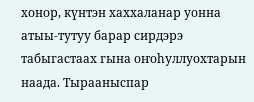хонор, күнтэн хаххаланар уонна атыы-тутуу барар сирдэрэ табыгастаах гына оҥоһуллуохтарын наада. Тырааныспар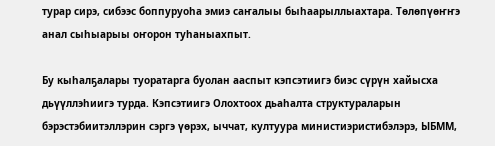турар сирэ, сибээс боппуруоһа эмиэ саҥалыы быһаарыллыахтара. Төлөпүөҥҥэ анал сыһыарыы оҥорон туһаныахпыт.

Бу кыһалҕалары туоратарга буолан ааспыт кэпсэтиигэ биэс сүрүн хайысха дьүүллэһиигэ турда. Кэпсэтиигэ Олохтоох дьаһалта структураларын бэрэстэбиитэллэрин сэргэ үөрэх, ыччат, култуура министиэристибэлэрэ, ЫБММ,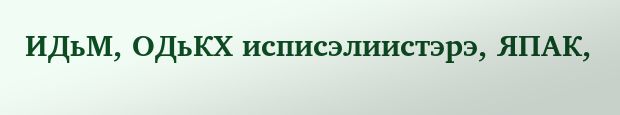ИДьМ, ОДьКХ исписэлиистэрэ, ЯПАК,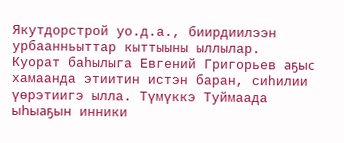Якутдорстрой уо.д.а., биирдиилээн урбаанньыттар кыттыыны ыллылар.
Куорат баһылыга Евгений Григорьев аҕыс хамаанда этиитин истэн баран, сиһилии үөрэтиигэ ылла. Түмүккэ Туймаада ыһыаҕын инники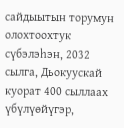сайдыытын торумун олохтоохтук сүбэлэһэн, 2032 сылга, Дьокуускай куорат 400 сыллаах үбүлүөйүгэр,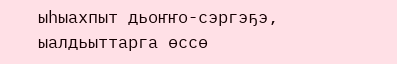ыһыахпыт дьоҥҥо-сэргэҕэ, ыалдьыттарга өссө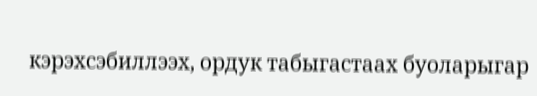кэрэхсэбиллээх, ордук табыгастаах буоларыгар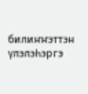билиҥҥэттэн үлэлэһэргэ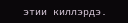этии киллэрдэ.